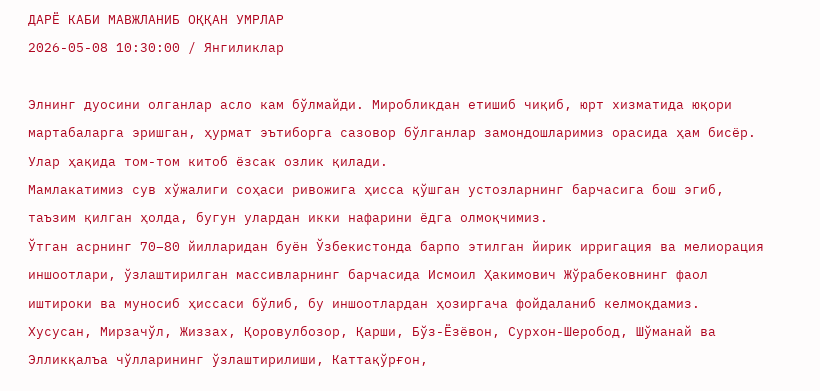ДАРЁ КАБИ МАВЖЛАНИБ ОҚҚАН УМРЛАР
2026-05-08 10:30:00 / Янгиликлар

Элнинг дуосини олганлар асло кам бўлмайди. Миробликдан етишиб чиқиб, юрт хизматида юқори мартабаларга эришган, ҳурмат эътиборга сазовор бўлганлар замондошларимиз орасида ҳам бисёр. Улар ҳақида том-том китоб ёзсак озлик қилади.
Мамлакатимиз сув хўжалиги соҳаси ривожига ҳисса қўшган устозларнинг барчасига бош эгиб, таъзим қилган ҳолда, бугун улардан икки нафарини ёдга олмоқчимиз.
Ўтган асрнинг 70–80 йилларидан буён Ўзбекистонда барпо этилган йирик ирригация ва мелиорация иншоотлари, ўзлаштирилган массивларнинг барчасида Исмоил Ҳакимович Жўрабековнинг фаол иштироки ва муносиб ҳиссаси бўлиб, бу иншоотлардан ҳозиргача фойдаланиб келмоқдамиз.
Хусусан, Мирзачўл, Жиззах, Қоровулбозор, Қарши, Бўз-Ёзёвон, Сурхон-Шеробод, Шўманай ва Элликқалъа чўлларининг ўзлаштирилиши, Каттақўрғон,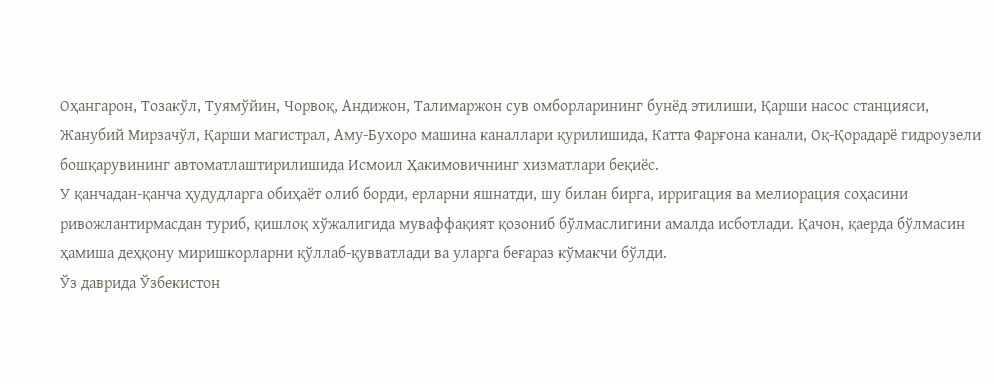Оҳангарон, Тозакўл, Туямўйин, Чорвоқ, Андижон, Талимаржон сув омборларининг бунёд этилиши, Қарши насос станцияси, Жанубий Мирзачўл, Қарши магистрал, Аму-Бухоро машина каналлари қурилишида, Катта Фарғона канали, Оқ-Қорадарё гидроузели бошқарувининг автоматлаштирилишида Исмоил Ҳакимовичнинг хизматлари беқиёс.
У қанчадан-қанча ҳудудларга обиҳаёт олиб борди, ерларни яшнатди, шу билан бирга, ирригация ва мелиорация соҳасини ривожлантирмасдан туриб, қишлоқ хўжалигида муваффақият қозониб бўлмаслигини амалда исботлади. Қачон, қаерда бўлмасин ҳамиша деҳқону миришкорларни қўллаб-қувватлади ва уларга беғараз кўмакчи бўлди.
Ўз даврида Ўзбекистон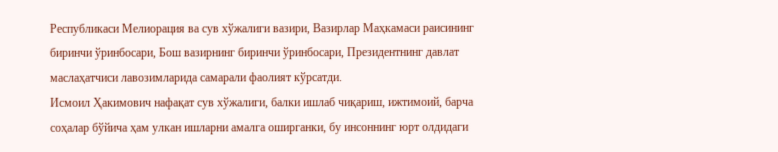Республикаси Мелиорация ва сув хўжалиги вазири, Вазирлар Маҳкамаси раисининг биринчи ўринбосари, Бош вазирнинг биринчи ўринбосари, Президентнинг давлат маслаҳатчиси лавозимларида самарали фаолият кўрсатди.
Исмоил Ҳакимович нафақат сув хўжалиги, балки ишлаб чиқариш, ижтимоий, барча соҳалар бўйича ҳам улкан ишларни амалга оширганки, бу инсоннинг юрт олдидаги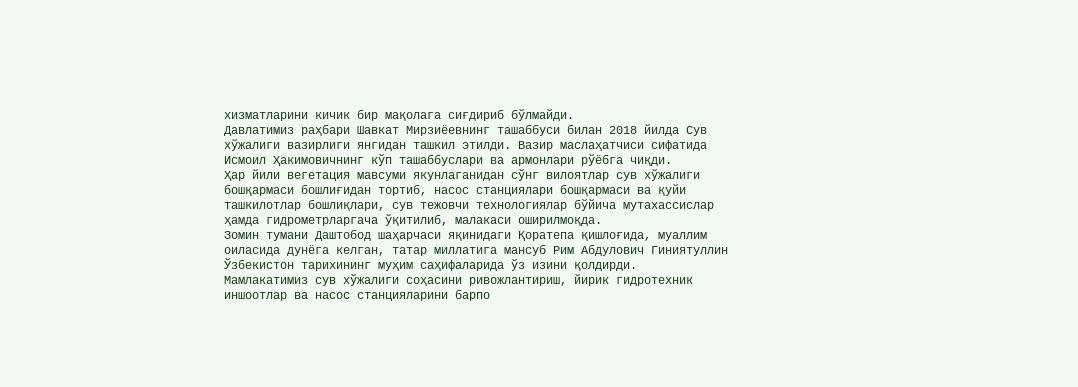хизматларини кичик бир мақолага сиғдириб бўлмайди.
Давлатимиз раҳбари Шавкат Мирзиёевнинг ташаббуси билан 2018 йилда Сув хўжалиги вазирлиги янгидан ташкил этилди. Вазир маслаҳатчиси сифатида Исмоил Ҳакимовичнинг кўп ташаббуслари ва армонлари рўёбга чиқди.
Ҳар йили вегетация мавсуми якунлаганидан сўнг вилоятлар сув хўжалиги бошқармаси бошлиғидан тортиб, насос станциялари бошқармаси ва қуйи ташкилотлар бошлиқлари, сув тежовчи технологиялар бўйича мутахассислар ҳамда гидрометрларгача ўқитилиб, малакаси оширилмоқда.
Зомин тумани Даштобод шаҳарчаси яқинидаги Қоратепа қишлоғида, муаллим оиласида дунёга келган, татар миллатига мансуб Рим Абдулович Гиниятуллин Ўзбекистон тарихининг муҳим саҳифаларида ўз изини қолдирди.
Мамлакатимиз сув хўжалиги соҳасини ривожлантириш, йирик гидротехник иншоотлар ва насос станцияларини барпо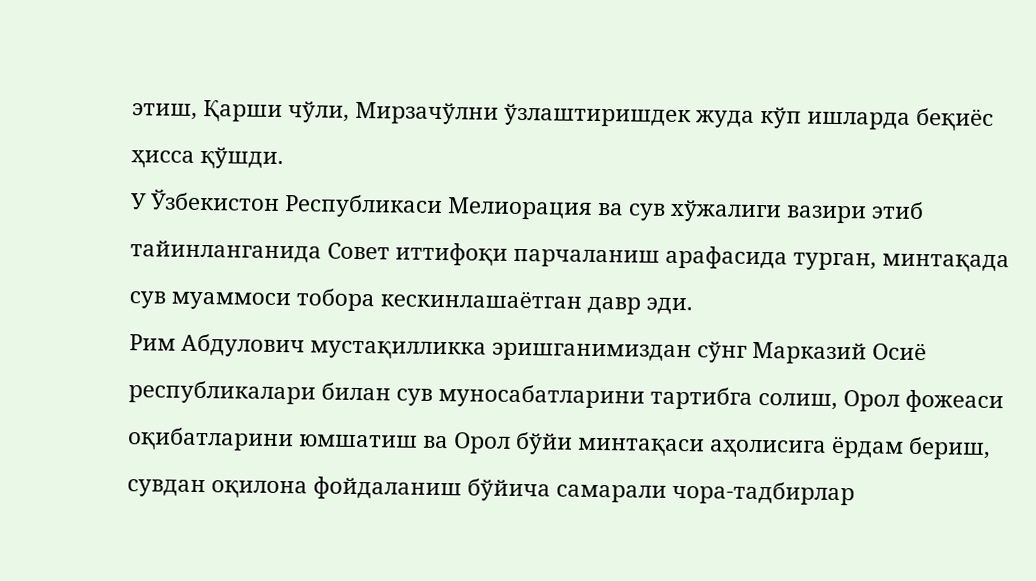этиш, Қарши чўли, Мирзачўлни ўзлаштиришдек жуда кўп ишларда беқиёс ҳисса қўшди.
У Ўзбекистон Республикаси Мелиорация ва сув хўжалиги вазири этиб тайинланганида Совет иттифоқи парчаланиш арафасида турган, минтақада сув муаммоси тобора кескинлашаётган давр эди.
Рим Абдулович мустақилликка эришганимиздан сўнг Марказий Осиё республикалари билан сув муносабатларини тартибга солиш, Орол фожеаси оқибатларини юмшатиш ва Орол бўйи минтақаси аҳолисига ёрдам бериш, сувдан оқилона фойдаланиш бўйича самарали чора-тадбирлар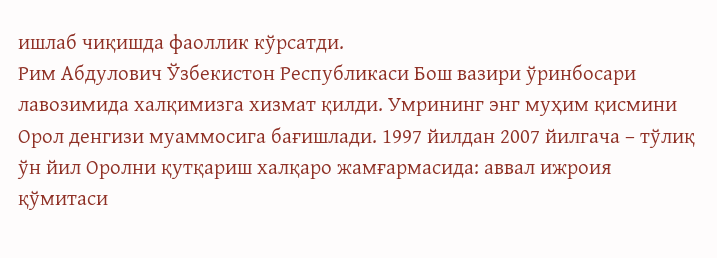ишлаб чиқишда фаоллик кўрсатди.
Рим Абдулович Ўзбекистон Республикаси Бош вазири ўринбосари лавозимида халқимизга хизмат қилди. Умрининг энг муҳим қисмини Орол денгизи муаммосига бағишлади. 1997 йилдан 2007 йилгача – тўлиқ ўн йил Оролни қутқариш халқаро жамғармасида: аввал ижроия қўмитаси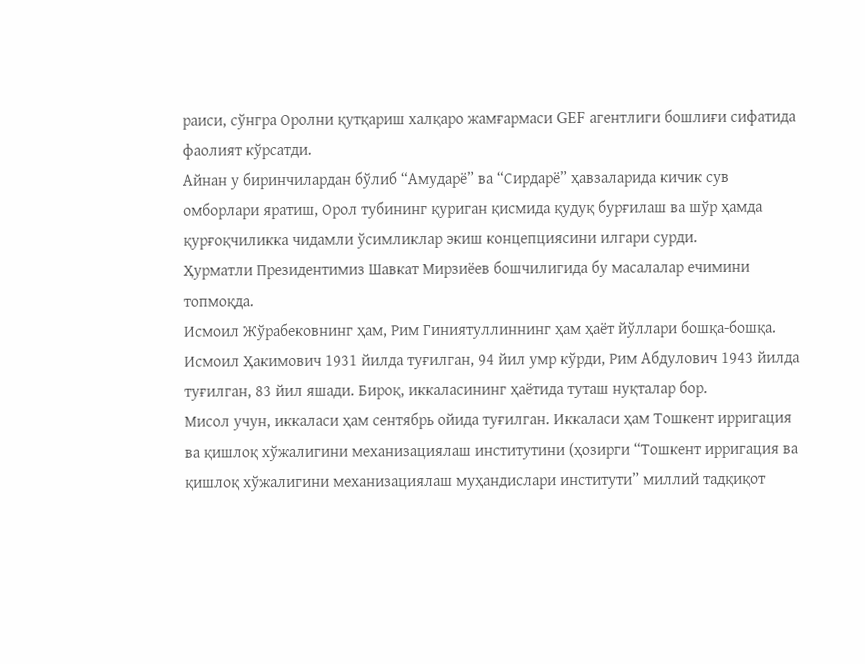раиси, сўнгра Оролни қутқариш халқаро жамғармаси GEF агентлиги бошлиғи сифатида фаолият кўрсатди.
Айнан у биринчилардан бўлиб “Амударё” ва “Сирдарё” ҳавзаларида кичик сув омборлари яратиш, Орол тубининг қуриган қисмида қудуқ бурғилаш ва шўр ҳамда қурғоқчиликка чидамли ўсимликлар экиш концепциясини илгари сурди.
Ҳурматли Президентимиз Шавкат Мирзиёев бошчилигида бу масалалар ечимини топмоқда.
Исмоил Жўрабековнинг ҳам, Рим Гиниятуллиннинг ҳам ҳаёт йўллари бошқа-бошқа. Исмоил Ҳакимович 1931 йилда туғилган, 94 йил умр кўрди, Рим Абдулович 1943 йилда туғилган, 83 йил яшади. Бироқ, иккаласининг ҳаётида туташ нуқталар бор.
Мисол учун, иккаласи ҳам сентябрь ойида туғилган. Иккаласи ҳам Тошкент ирригация ва қишлоқ хўжалигини механизациялаш институтини (ҳозирги “Тошкент ирригация ва қишлоқ хўжалигини механизациялаш муҳандислари институти” миллий тадқиқот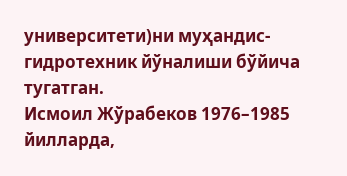университети)ни муҳандис-гидротехник йўналиши бўйича тугатган.
Исмоил Жўрабеков 1976–1985 йилларда,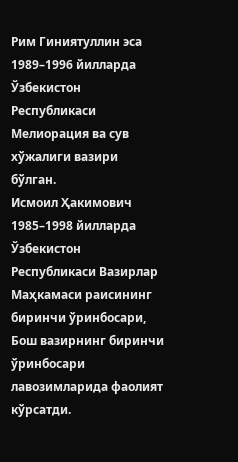Рим Гиниятуллин эса 1989–1996 йилларда Ўзбекистон Республикаси Мелиорация ва сув хўжалиги вазири бўлган.
Исмоил Ҳакимович 1985–1998 йилларда Ўзбекистон Республикаси Вазирлар Маҳкамаси раисининг биринчи ўринбосари, Бош вазирнинг биринчи ўринбосари лавозимларида фаолият кўрсатди.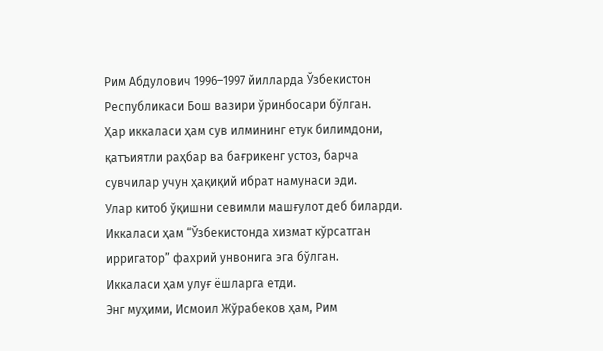Рим Абдулович 1996–1997 йилларда Ўзбекистон Республикаси Бош вазири ўринбосари бўлган.
Ҳар иккаласи ҳам сув илмининг етук билимдони, қатъиятли раҳбар ва бағрикенг устоз, барча сувчилар учун ҳақиқий ибрат намунаси эди.
Улар китоб ўқишни севимли машғулот деб биларди.
Иккаласи ҳам “Ўзбекистонда хизмат кўрсатган ирригатор” фахрий унвонига эга бўлган.
Иккаласи ҳам улуғ ёшларга етди.
Энг муҳими, Исмоил Жўрабеков ҳам, Рим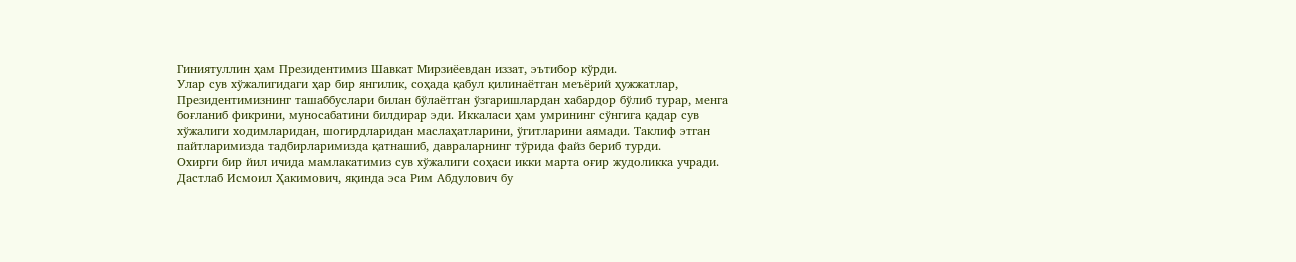Гиниятуллин ҳам Президентимиз Шавкат Мирзиёевдан иззат, эътибор кўрди.
Улар сув хўжалигидаги ҳар бир янгилик, соҳада қабул қилинаётган меъёрий ҳужжатлар, Президентимизнинг ташаббуслари билан бўлаётган ўзгаришлардан хабардор бўлиб турар, менга боғланиб фикрини, муносабатини билдирар эди. Иккаласи ҳам умрининг сўнгига қадар сув хўжалиги ходимларидан, шогирдларидан маслаҳатларини, ўгитларини аямади. Таклиф этган пайтларимизда тадбирларимизда қатнашиб, давраларнинг тўрида файз бериб турди.
Охирги бир йил ичида мамлакатимиз сув хўжалиги соҳаси икки марта оғир жудоликка учради. Дастлаб Исмоил Ҳакимович, яқинда эса Рим Абдулович бу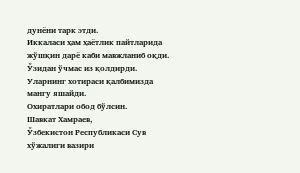дунёни тарк этди.
Иккаласи ҳам ҳаётлик пайтларида жўшқин дарё каби мавжланиб оқди. Ўзидан ўчмас из қолдирди.
Уларнинг хотираси қалбимизда мангу яшайди.
Охиратлари обод бўлсин.
Шавкат Хамраев,
Ўзбекистон Республикаси Сув хўжалиги вазири